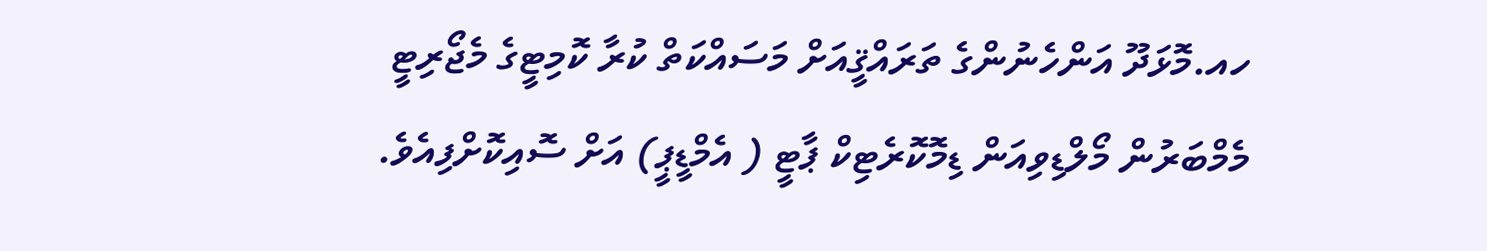ހއ.މޮޅަދޫ އަންހެނުންގެ ތަރައްޤީއަށް މަސައްކަތް ކުރާ ކޮމިޓީގެ މެޖޯރިޓީ މެމްބަރުން މޯލްޑިވިއަން ޑިމޮކޮރެޓިކް ޕާޓީ ( އެމްޑީޕީ) އަށް ސޮއިކޮށްފިއެވެ.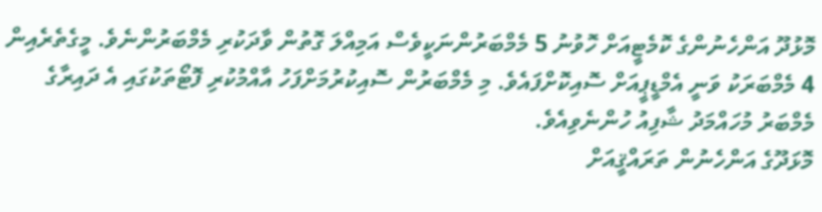މޮޅުދޫ އަންހެނުންގެ ކޮމެޓީއަށް ހޮވުނު 5 މެމްބަރުންނަކީވެސް އަމިއްލަ ގޮތުން ވާދަކުރި މެމްބަރުންނެވެ. މީގެތެރެއިން 4 މެމްބަރަކު ވަނީ އެމްޑީޕީއަށް ސޮއިކޮށްފައެވެ. މި މެމްބަރުން ސޮއިކުރުމަށްފަހު އާއްމުކުރި ފޮޓޯތަކުގައި އެ ދައިރާގެ މެމްބަރު މުހައްމަދު ޝާފިއު ހުންނެވިއެވެ.
މޮޅަދޫގެ އަންހެނުން ތަރައްޤީއަށް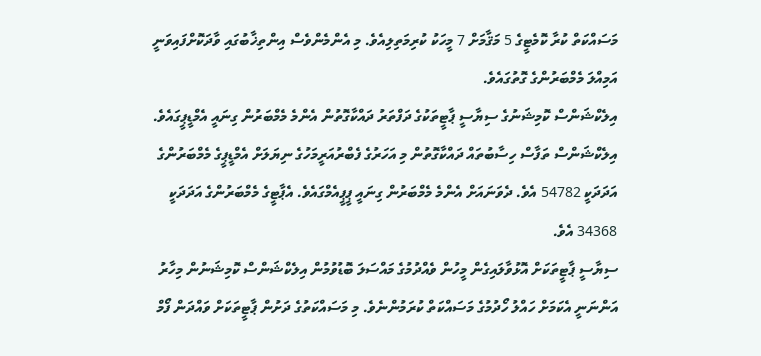މަސައްކަތް ކުރާ ކޮމެޓީގެ 5 މަޤާމަށް 7 މީހަކު ކުރިމަތިލިއެވެ. މި އެންމެންވެސް އިންތިޚާބުގައި ވާދަކޮށްފައިވަނީ އަމިއްލަ މެމްބަރުންގެ ގޮތުގައެވެ.
އިލެކްޝަންސް ކޮމިޝަނުގެ ސިޔާސީ ޕާޓީތަކުގެ ދަފްތަރު ދައްކާގޮތުން އެންމެ މެމްބަރުން ގިނައީ އެމްޑީޕީގައެވެ. އިލެކްޝަންސް ތަފާސް ހިސާބުތައް ދައްކާގޮތުން މި އަހަރުގެ ފެބްރުއަރީމަހުގެ ނިޔަލަށް އެމްޑީޕީގެ މެމްބަރުންގެ އަދަދަކީ 54782 އެވެ. ދެވަނައަށް އެންމެ މެމްބަރުން ގިނައީ ޕީޕީއެމްގައެވެ. އެޕާޓީގެ މެމްބަރުންގެ އަދަދަކީ 34368 އެވެ.
ސިޔާސީ ޕާޓީތަކަށް އޮޅުވާލައިގެން މީހުން ވެއްދުމުގެ މައްސަލަ ބޮޑުވުމުން އިލެކްޝަންސް ކޮމިޝަނުން މިހާރު އަންނަނީ އެކަމަށް ހައްލު ހޯދުމުގެ މަސައްކަތް ކުރަމުންނެވެ. މި މަސައްކަތުގެ ދަށުން ޕާޓީތަކަށް ވައްދަން ފޯމް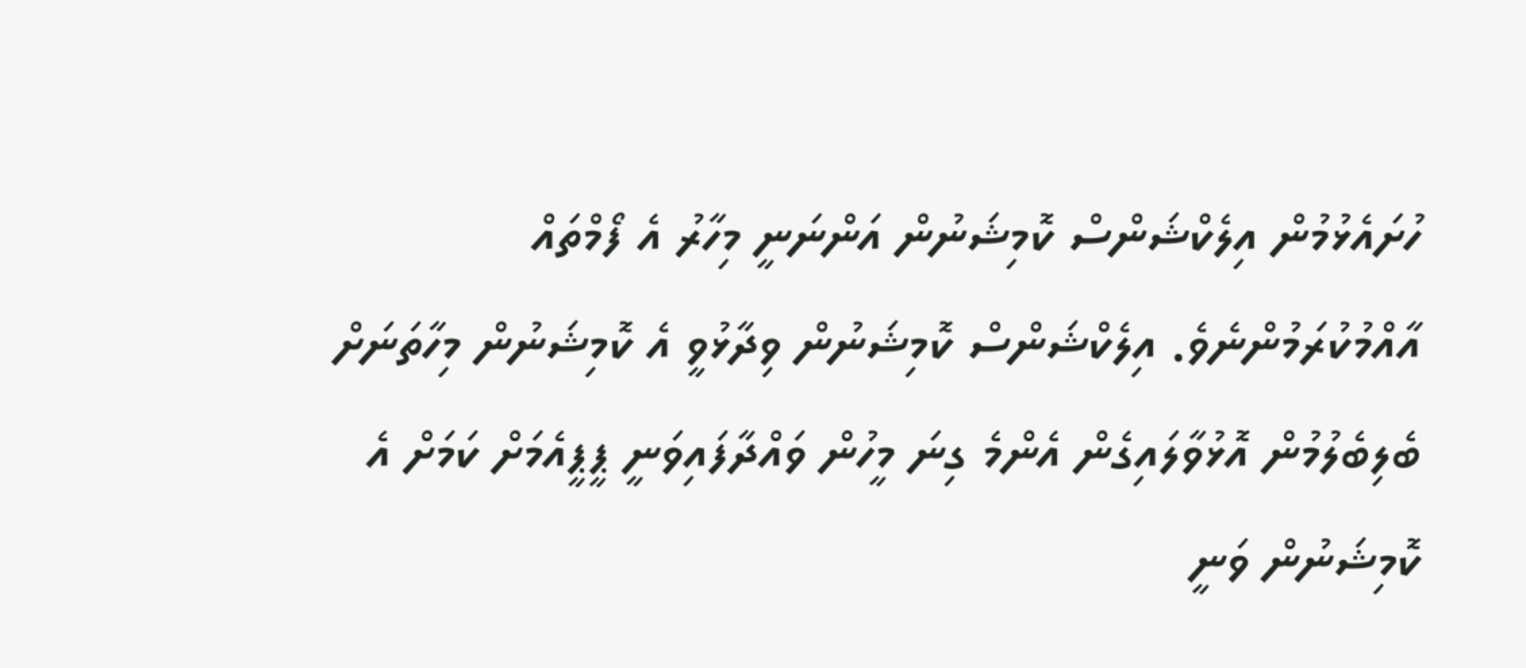ހުށައެޅުމުން އިލެކްޝަންސް ކޮމިޝަނުން އަންނަނީ މިހާރު އެ ފޯމްތައް އާއްމުކުރަމުންނެވެ. އިލެކްޝަންސް ކޮމިޝަނުން ވިދާޅުވީ އެ ކޮމިޝަނުން މިހާތަނަށް ބެލިބެލުމުން އޮޅުވާލައިގެން އެންމެ ގިނަ މީހުން ވައްދާފައިވަނީ ޕީޕީއެމަށް ކަމަށް އެ ކޮމިޝަނުން ވަނީ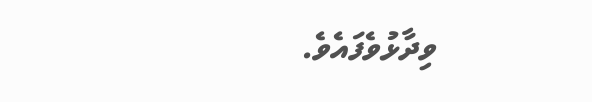ވިދާޅުވެފައެވެ.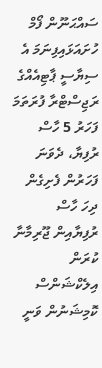ސައްޙަނޫން ފޯމް ހުށައަޅައިފިނަމަ އެ ސިޔާސީ ޕާޓިއެއްގެ ރަޖިސްޓްރާ ފުރަތަމަ ފަހަރު 5 ހާސް ރުފިޔާ، ދެވަނަ ފަހަރުން ފެށިގެން ދިހަ ހާސް ރުފިޔާއިން ޖޫރިމާނާ ކުރަން އިލެކްޝަންސް ކޮމިޝަނުން ވަނީ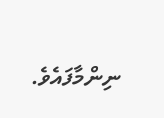ނިންމާފައެވެ.